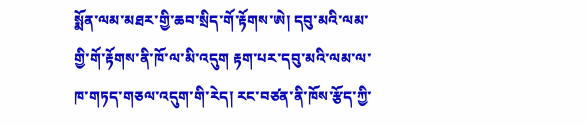སྨོན་ལམ་མཐར་གྱི་ཆབ་སྲིད་གོ་རྟོགས་ཨེ། དབུ་མའི་ལམ་གྱི་གོ་རྟོགས་ནི་ཁོ་ལ་མི་འདུག རྟག་པར་དབུ་མའི་ལམ་ལ་ཁ་གཏད་གཅལ་འདུག་གི་རེད། རང་བཙན་ནི་ཁོས་རྩོད་ཀྱི་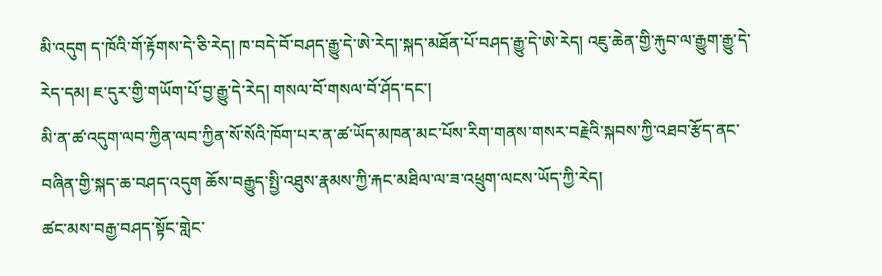མི་འདུག ད་ཁོའི་གོ་རྟོགས་དེ་ཅི་རེད། ཁ་བདེ་བོ་བཤད་རྒྱུ་དེ་ཨེ་རེད།་སྐད་མཐོན་པོ་བཤད་རྒྱུ་དེ་ཨེ་རེད། འཇུ་ཆེན་གྱི་རྐུབ་ལ་རྒྱུག་རྒྱུ་དེ་རེད་དམ། ཇ་དུར་གྱི་གཡོག་པོ་བྱ་རྒྱུ་དེ་རེད། གསལ་བོ་གསལ་བོ་ཤོད་དང་།
མི་ན་ཚ་འདུག་ལབ་ཀྱིན་ལབ་ཀྱིན་སོ་སོའི་ཁོག་པར་ན་ཚ་ཡོད་མཁན་མང་པོས་རིག་གནས་གསར་བརྗེའི་སྐབས་ཀྱི་འཐབ་རྩོད་ནང་བཞིན་གྱི་སྐད་ཆ་བཤད་འདུག ཆོས་བརྒྱུད་སྤྱི་འཐུས་རྣམས་ཀྱི་རྐང་མཐིལ་ལ་ཟ་འཕྲུག་ལངས་ཡོད་ཀྱི་རེད།
ཚང་མས་བརྒྱ་བཤད་སྟོང་གླེང་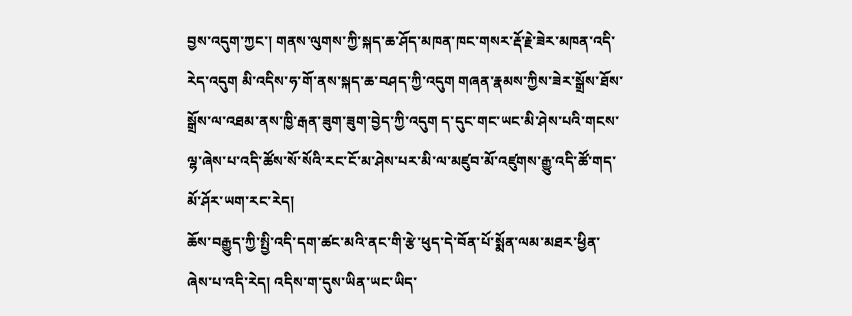བྱས་འདུག་ཀྱང་། གནས་ལུགས་ཀྱི་སྐད་ཆ་ཤོད་མཁན་ཁང་གསར་རྡོ་རྗེ་ཟེར་མཁན་འདི་རེད་འདུག མི་འདིས་ཧ་གོ་ནས་སྐད་ཆ་བཤད་ཀྱི་འདུག གཞན་རྣམས་ཀྱིས་ཟེར་སྒྲོས་ཐོས་སྒྲོས་ལ་འཐམ་ནས་ཁྱི་རྒན་ཟུག་ཟུག་བྱེད་ཀྱི་འདུག ད་དུང་གང་ཡང་མི་ཤེས་པའི་གངས་ལྷ་ཞེས་པ་འདི་ཚོས་སོ་སོའི་རང་ངོ་མ་ཤེས་པར་མི་ལ་མཛུབ་མོ་འཛུགས་རྒྱུ་འདི་ཚོ་གད་མོ་ཤོར་ཡག་རང་རེད།
ཆོས་བརྒྱུད་ཀྱི་སྤྱི་འདི་དག་ཚང་མའི་ནང་གི་རྩེ་ཕུད་དེ་བོན་པོ་སྨོན་ལམ་མཐར་ཕྱིན་ཞེས་པ་འདི་རེད། འདིས་ག་དུས་ཡིན་ཡང་ཡིད་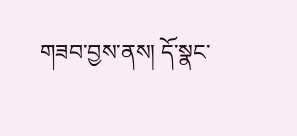གཟབ་བྱས་ནས། དོ་སྣང་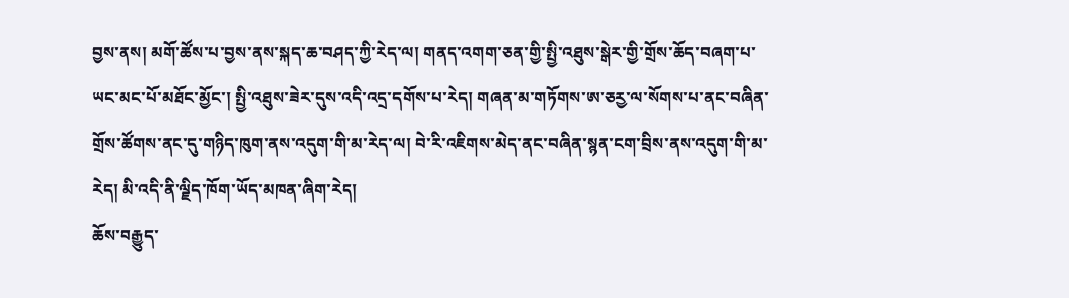བྱས་ནས། མགོ་ཚོས་པ་བྱས་ནས་སྐད་ཆ་བཤད་ཀྱི་རེད་ལ། གནད་འགག་ཅན་གྱི་སྤྱི་འཐུས་སྒེར་གྱི་གྲོས་ཆོད་བཞག་པ་ཡང་མང་པོ་མཐོང་མྱོང་། སྤྱི་འཐུས་ཟེར་དུས་འདི་འདྲ་དགོས་པ་རེད། གཞན་མ་གཏོགས་ཨ་ཅརྱ་ལ་སོགས་པ་ནང་བཞིན་གྲོས་ཚོགས་ནང་དུ་གཉིད་ཁུག་ནས་འདུག་གི་མ་རེད་ལ། བེ་རི་འཇིགས་མེད་ནང་བཞིན་སྙན་ངག་བྲིས་ནས་འདུག་གི་མ་རེད། མི་འདི་ནི་ལྗིད་ཁོག་ཡོད་མཁན་ཞིག་རེད།
ཆོས་བརྒྱུད་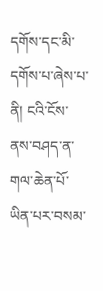དགོས་དང་མི་དགོས་པ་ཞེས་པ་ནི། ངའི་ངོས་ནས་བཤད་ན་གལ་ཆེན་པོ་ཡིན་པར་བསམ་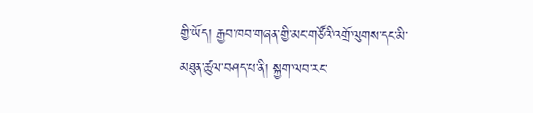གྱི་ཡོད། རྒྱབ་ཁབ་གཞན་གྱི་མང་གཙོའི་འགྲོ་ལུགས་དང་མི་མཐུན་ཚུལ་བཤད་པ་ནི། སྐྱག་ལབ་རང་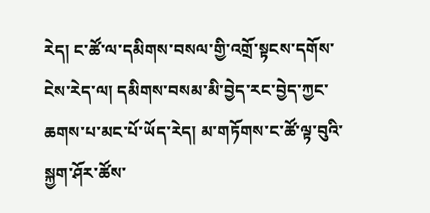རེད། ང་ཚོ་ལ་དམིགས་བསལ་གྱི་འགྲོ་སྟངས་དགོས་ངེས་རེད་ལ། དམིགས་བསམ་མི་བྱེད་རང་བྱེད་ཀྱང་ཆགས་པ་མང་པོ་ཡོད་རེད། མ་གཏོགས་ང་ཚོ་ལྟ་བུའི་སྐྱག་ཤོར་ཚོས་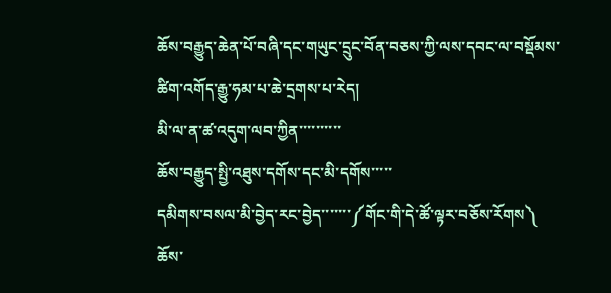ཆོས་བརྒྱུད་ཆེན་པོ་བཞི་དང་གཡུང་དྲུང་བོན་བཅས་ཀྱི་ལས་དབང་ལ་བསྡོམས་ཚིག་འགོད་རྒྱུ་ཧམ་པ་ཆེ་དྲགས་པ་རེད།
མི་ལ་ན་ཚ་འདུག་ལབ་ཀྱིན་་་་་་་་་་
ཆོས་བརྒྱུད་སྤྱི་འཐུས་དགོས་དང་མི་དགོས་་་་་
དམིགས་བསལ་མི་བྱེད་རང་བྱེད་་་་་་་༼གོང་གི་དེ་ཚོ་ལྟར་བཅོས་རོགས༽
ཆོས་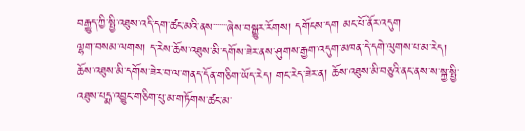བརྒྱུད་ཀྱི་སྤྱི་འཐུས་འདི་དག་ཚང་མའི་ནས་་་་་་་ཞེས་བསྒྱུར་རོགས། དགོངས་དག མང་པོ་ནོར་འདུག
ལྷག་བསམ་ལགས། ད་རེས་ཆོས་འཐུས་མི་དགོས་ཟེར་ནས་ཤུགས་རྒྱག་འདུག་མཁན་དེ་དགེ་ལུགས་པ་མ་རེད། ཆོས་འཐུས་མི་དགོས་ཟེར་བ་ལ་གནད་དོན་གཅིག་ཡོད་རེད། གང་རེད་ཟེར་ན། ཆོས་འཐུས་མི་བཅུའི་ནང་ནས་ས་སྐྱ་སྤྱི་འཐུས་པདྨ་འབྱུང་གཅིག་པུ་མ་གཏོགས་ཚང་མ་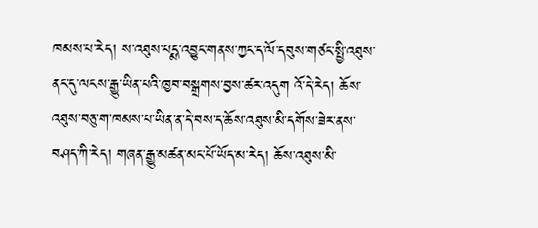ཁམས་པ་རེད། ས་འཐུས་པདྨ་འབྱུང་གནས་ཀྱང་ད་ལོ་དབུས་གཙང་སྤྱི་འཐུས་ནང་དུ་ལངས་རྒྱུ་ཡིན་པའི་ཁྱབ་བསྒྲགས་བྱས་ཚར་འདུག འོ་དེ་རེད། ཆོས་འཐུས་བཅུ་ག་ཁམས་པ་ཡིན་ན་དེ་བས་ད་ཆོས་འཐུས་མི་དགོས་ཟེར་ནས་བཤད་ཀི་རེད། གཞན་རྒྱུ་མཚན་མང་པོ་ཡོད་མ་རེད། ཆོས་འཐུས་མི་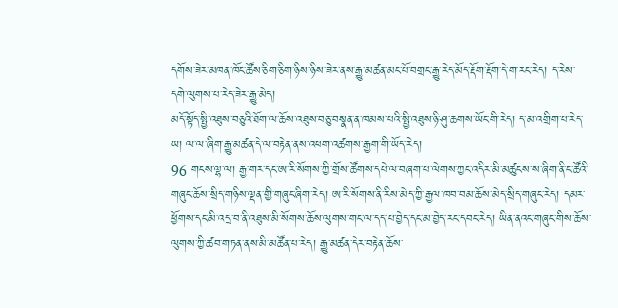དགོས་ཟེར་མཁན་ཁོང་ཚོས་ཅིག་ཅིག་ཉིས་ཉིས་ཟེར་ནས་རྒྱུ་མཚན་མང་པོ་བགྲང་རྒྱུ་རེད་མོད་རྡོག་རྡོག་དེ་ག་རང་རེད། ད་རེས་དགེ་ལུགས་པ་རེད་ཟེར་རྒྱུ་མེད།
མདོ་སྟོད་སྤྱི་འཐུས་བཅུའི་ཐོག་ལ་ཆོས་འཐུས་བཅུ་བསྣན་ན་ཁམས་པའི་སྤྱི་འཐུས་ཉི་ཤུ་ཆགས་ཡོང་གི་རེད། ད་མ་འགྲིག་པ་རེད་ཡ། ལ་ལ་ཞིག་རྒྱུ་མཚན་དེ་ལ་བརྟེན་ནས་འཕག་འཚགས་རྒྱག་གི་ཡོད་རེད།
96 གངས་ལྷ་ལ། རྒྱ་གར་དང་ཨ་རི་སོགས་ཀྱི་གྲོས་ཚོགས་དཔེ་ལ་བཞག་པ་ལེགས་ཀྱང་འདིར་མི་མཚུངས་ས་ཞིག་ནི་ང་ཚོའི་གཞུང་ཆོས་སྲིད་གཉིས་ལྡན་གྱི་གཞུང་ཞིག་རེད། ཨ་རི་སོགས་ནི་རིས་མེད་ཀྱི་རྒྱལ་ཁབ་བམ་ཆོས་མེད་སྲིད་གཞུང་རེད། དམར་ཕྱོགས་དང་མི་འདྲ་བ་ནི་འཐུས་མི་སོགས་ཆོས་ལུགས་གང་ལ་དད་པ་བྱེད་དང་མ་བྱེད་རང་དབང་རེད། ཡིན་ནའང་གཞུང་གིས་ཆོས་ལུགས་ཀྱི་ཚབ་གཏན་ནས་མི་མཚོན་པ་རེད། རྒྱུ་མཚན་དེར་བརྟེན་ཆོས་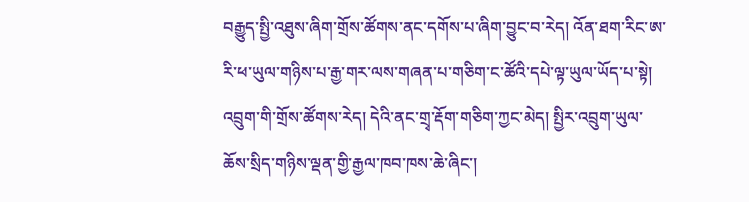བརྒྱུད་སྤྱི་འཐུས་ཞིག་གྲོས་ཚོགས་ནང་དགོས་པ་ཞིག་བྱུང་བ་རེད། འོན་ཐག་རིང་ཨ་རི་ཕ་ཡུལ་གཉིས་པ་རྒྱ་གར་ལས་གཞན་པ་གཅིག་ང་ཚོའི་དཔེ་ལྟ་ཡུལ་ཡོད་པ་སྟེ། འབྲུག་གི་གྲོས་ཚོགས་རེད། དེའི་ནང་གྲྭ་རྡོག་གཅིག་ཀྱང་མེད། སྤྱིར་འབྲུག་ཡུལ་ཆོས་སྲིད་གཉིས་ལྡན་གྱི་རྒྱལ་ཁབ་ཁས་ཆེ་ཞིང་།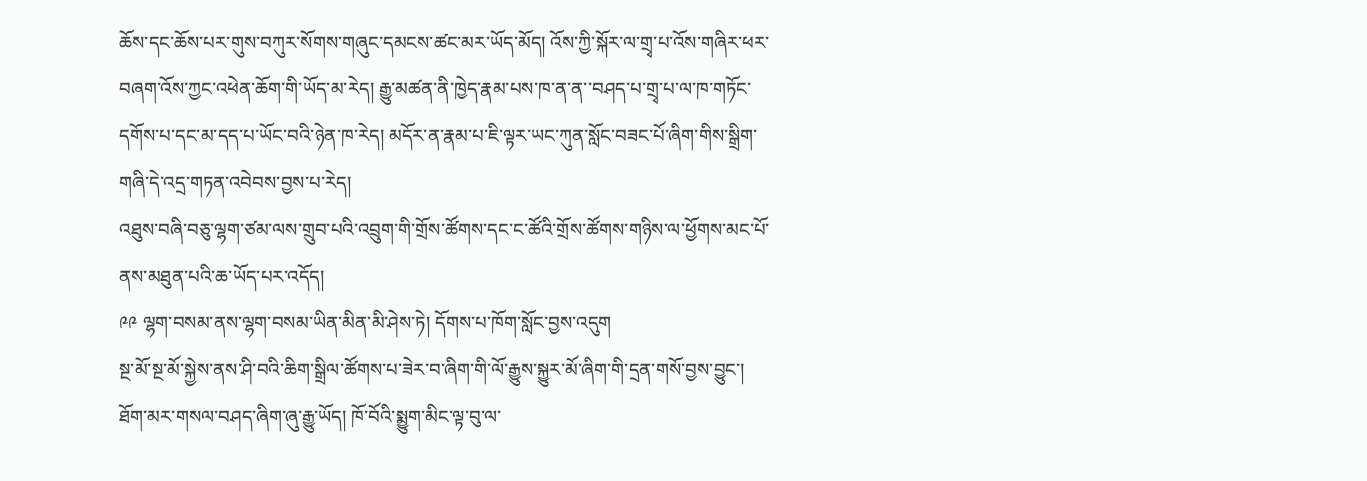ཆོས་དང་ཆོས་པར་གུས་བཀུར་སོགས་གཞུང་དམངས་ཚང་མར་ཡོད་མོད། འོས་ཀྱི་སྐོར་ལ་གྲྭ་པ་འོས་གཞིར་ཕར་བཞག་འོས་ཀྱང་འཕེན་ཆོག་གི་ཡོད་མ་རེད། རྒྱུ་མཚན་ནི་ཁྱེད་རྣམ་པས་ཁ་ན་ན་་བཤད་པ་གྲྭ་པ་ལ་ཁ་གཏོང་དགོས་པ་དང་མ་དད་པ་ཡོང་བའི་ཉེན་ཁ་རེད། མདོར་ན་རྣམ་པ་ཇི་ལྟར་ཡང་ཀུན་སློང་བཟང་པོ་ཞིག་གིས་སྒྲིག་གཞི་དེ་འདྲ་གཏན་འབེབས་བྱས་པ་རེད།
འཐུས་བཞི་བཅུ་ལྷག་ཙམ་ལས་གྲུབ་པའི་འབྲུག་གི་གྲོས་ཚོགས་དང་ང་ཚོའི་གྲོས་ཚོགས་གཉིས་ལ་ཕྱོགས་མང་པོ་ནས་མཐུན་པའི་ཆ་ཡོད་པར་འདོད།
༩༩ ལྷག་བསམ་ནས་ལྷག་བསམ་ཡིན་མིན་མི་ཤེས་ཏེ། དོགས་པ་ཁོག་སློང་བྱས་འདུག
སྔ་མོ་སྔ་མོ་སྐྱེས་ནས་ཤི་བའི་ཆིག་སྒྲིལ་ཚོགས་པ་ཟེར་བ་ཞིག་གི་ལོ་རྒྱུས་སྐྱུར་མོ་ཞིག་གི་དྲན་གསོ་བྱས་བྱུང་།
ཐོག་མར་གསལ་བཤད་ཞིག་ཞུ་རྒྱུ་ཡོད། ཁོ་བོའི་སྨྱུག་མིང་ལྟ་བུ་ལ་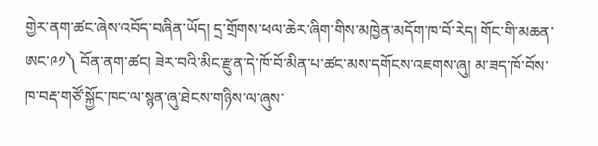གྱེར་ནག་ཚང་ཞེས་འབོད་བཞིན་ཡོད། དྲ་གྲོགས་ཕལ་ཆེར་ཞིག་གིས་མཁྱེན་མདོག་ཁ་བོ་རེད། གོང་གི་མཆན་ཨང་༩༡༽ བོན་ནག་ཚང། ཟེར་བའི་མིང་རྫུན་དེ་ཁོ་བོ་མིན་པ་ཚང་མས་དགོངས་འཇགས་ཞུ། མ་ཟད་ཁོ་བོས་ཁ་བརྡ་གཙོ་སྐྱོང་ཁང་ལ་སྙན་ཞུ་ཐེངས་གཉིས་ལ་ཞུས་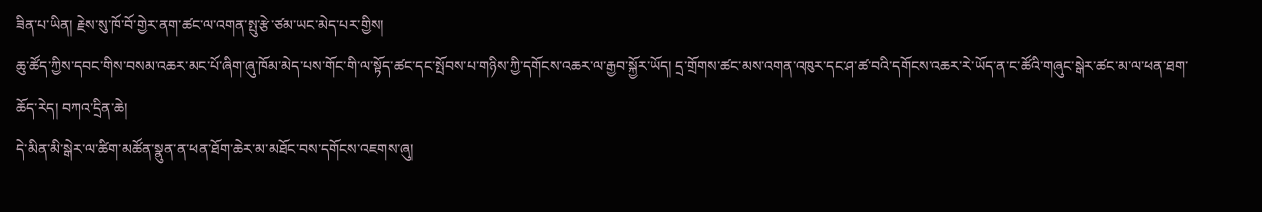ཟིན་པ་ཡིན། རྗེས་སུ་ཁོ་བོ་གྱེར་ནག་ཚང་ལ་འགན་སྤུ་རྩེ་ཙམ་ཡང་མེད་པར་གྱིས།
ཆུ་ཚོད་ཀྱིས་དབང་གིས་བསམ་འཆར་མང་པོ་ཞིག་ཞུ་ཁོམ་མེད་པས་གོང་གི་ལ་སྟོད་ཚང་དང་སྤོབས་པ་གཉིས་ཀྱི་དགོངས་འཆར་ལ་རྒྱབ་སྐྱོར་ཡོད། དྲ་གྲོགས་ཚང་མས་འགན་འཁུར་དང་ཤ་ཚ་བའི་དགོངས་འཆར་རེ་ཡོད་ན་ང་ཚོའི་གཞུང་སྒེར་ཚང་མ་ལ་ཕན་ཐག་ཆོད་རེད། བཀའ་དྲིན་ཆེ།
དེ་མིན་མི་སྒེར་ལ་ཚིག་མཚོན་སྣུན་ན་ཕན་ཐོག་ཆེར་མ་མཐོང་བས་དགོངས་འཇགས་ཞུ།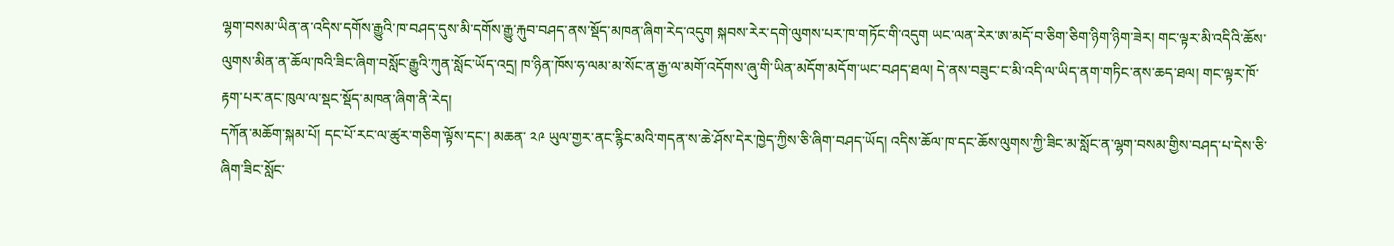ལྷག་བསམ་ཡིན་ན་འདིས་དགོས་རྒྱུའི་ཁ་བཤད་དུས་མི་དགོས་རྒྱུ་རྐུབ་བཤད་ནས་སྡོད་མཁན་ཞིག་རེད་འདུག སྐབས་རེར་དགེ་ལུགས་པར་ཁ་གཏོང་གི་འདུག ཡང་ལན་རེར་ཨ་མདོ་བ་ཅིག་ཅིག་ཉིག་ཉིག་ཟེར། གང་ལྟར་མི་འདིའི་ཆོས་ལུགས་མིན་ན་ཆོལ་ཁའི་ཟིང་ཞིག་བསློང་རྒྱུའི་ཀུན་སློང་ཡོད་འདྲ། ཁ་ཉིན་ཁོས་ཧ་ལམ་མ་སོང་ན་རྒྱ་ལ་མགོ་འདོགས་ཞུ་གི་ཡིན་མདོག་མདོག་ཡང་བཤད་ཐལ། དེ་ནས་བཟུང་ང་མི་འདི་ལ་ཡིད་ནག་གཏིང་ནས་ཆད་ཐལ། གང་ལྟར་ཁོ་རྟག་པར་ནང་ཁུལ་ལ་སྡང་སྡོད་མཁན་ཞིག་ནི་རེད།
དཀོན་མཆོག་སྐམ་པོ། དང་པོ་རང་ལ་ཚུར་གཅིག་ལྟོས་དང་། མཆན་ ༢༩ ཡུལ་གྱར་ནང་རྙིང་མའི་གདན་ས་ཆེ་ཤོས་དེར་ཁྱེད་ཀྱིས་ཅི་ཞིག་བཤད་ཡོད། འདིས་ཆོལ་ཁ་དང་ཆོས་ལུགས་ཀྱི་ཟིང་མ་སློང་ན་ལྷག་བསམ་གྱིས་བཤད་པ་དེས་ཅི་ཞིག་ཟིང་སློང་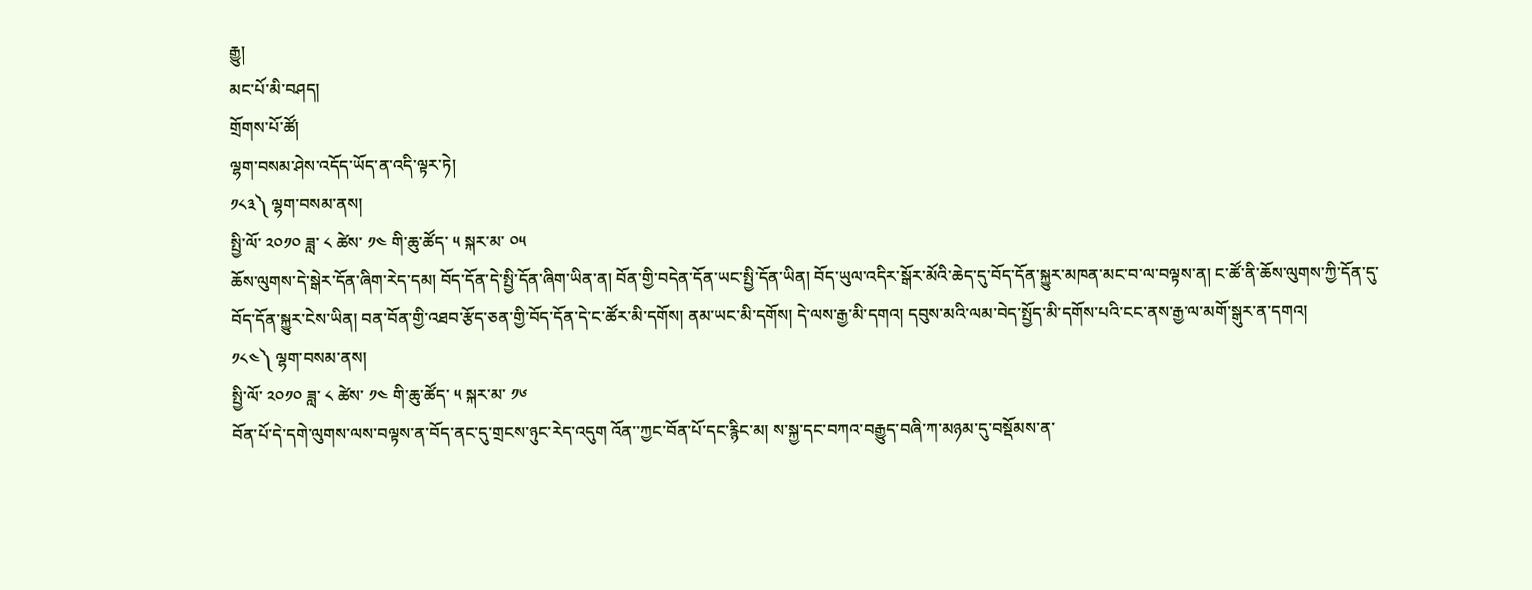རྒྱུ།
མང་པོ་མི་བཤད།
གྲོགས་པོ་ཚོ།
ལྷག་བསམ་ཤེས་འདོད་ཡོད་ན་འདི་ལྟར་ཏེ།
༡༨༣༽ ལྷག་བསམ་ནས།
སྤྱི་ལོ་ ༢༠༡༠ ཟླ་ ༨ ཚེས་ ༡༤ གི་ཆུ་ཚོད་ ༥ སྐར་མ་ ༠༥
ཆོས་ལུགས་དེ་སྒེར་དོན་ཞིག་རེད་དམ། བོད་དོན་དེ་སྤྱི་དོན་ཞིག་ཡིན་ན། བོན་གྱི་བདེན་དོན་ཡང་སྤྱི་དོན་ཡིན། བོད་ཡུལ་འདིར་སྒོར་མོའི་ཆེད་དུ་བོད་དོན་སྐྱུར་མཁན་མང་བ་ལ་བལྟས་ན། ང་ཚོ་ནི་ཆོས་ལུགས་ཀྱི་དོན་དུ་བོད་དོན་སྐྱུར་ངེས་ཡིན། བན་བོན་གྱི་འཐབ་རྩོད་ཅན་གྱི་བོད་དོན་དེ་ང་ཚོར་མི་དགོས། ནམ་ཡང་མི་དགོས། དེ་ལས་རྒྱ་མི་དགའ། དབུས་མའི་ལམ་བེད་སྤྱོད་མི་དགོས་པའི་ངང་ནས་རྒྱ་ལ་མགོ་སྒུར་ན་དགའ།
༡༨༤༽ ལྷག་བསམ་ནས།
སྤྱི་ལོ་ ༢༠༡༠ ཟླ་ ༨ ཚེས་ ༡༤ གི་ཆུ་ཚོད་ ༥ སྐར་མ་ ༡༦
བོན་པོ་དེ་དགེ་ལུགས་ལས་བལྟས་ན་བོད་ནང་དུ་གྲངས་ཉུང་རེད་འདུག འོན་་ཀྱང་བོན་པོ་དང་རྙིང་མ། ས་སྐྱ་དང་བཀའ་བརྒྱུད་བཞི་ཀ་མཉམ་དུ་བསྡོམས་ན་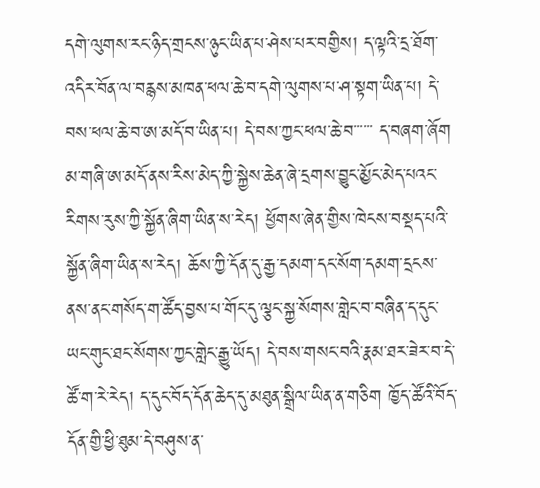དགེ་ལུགས་རང་ཉིད་གྲངས་ཉུང་ཡིན་པ་ཤེས་པར་བགྱིས། ད་ལྟའི་དྲ་ཐོག་འདིར་བོན་ལ་བརྙས་མཁན་ཕལ་ཆེ་བ་དགེ་ལུགས་པ་ཤ་སྟག་ཡིན་པ། དེ་བས་ཕལ་ཆེ་བ་ཨ་མདོ་བ་ཡིན་པ། དེ་བས་ཀྱང་ཕལ་ཆེ་བ་་་་་་ ད་བཞག་ཞོག མ་གཞི་ཨ་མདོ་ནས་རིས་མེད་ཀྱི་སྐྱེས་ཆེན་ཞེ་དྲགས་བྱུང་མྱོང་མེད་པའང་རིགས་རུས་ཀྱི་སྐྱོན་ཞིག་ཡིན་ས་རེད། ཕྱོགས་ཞེན་གྱིས་ཁེངས་བསྡད་པའི་སྐྱོན་ཞིག་ཡིན་ས་རེད། ཆོས་ཀྱི་དོན་དུ་རྒྱ་དམག་དང་སོག་དམག་དྲངས་ནས་ནང་གསོད་ག་ཚོད་བྱས་པ་གོང་དུ་ལྕང་སྐྱ་སོགས་གླེང་བ་བཞིན་ད་དུང་ཡང་གུང་ཐང་སོགས་ཀྱང་གླེང་རྒྱུ་ཡོད། དེ་བས་གསང་བའི་རྣམ་ཐར་ཟེར་བ་དེ་ཚོ་ག་རེ་རེད། ད་དུང་བོད་དོན་ཆེད་དུ་མཐུན་སྒྲིལ་ཡིན་ན་གཅིག ཁྱོད་ཚོའི་བོད་དོན་གྱི་ཕྱི་ཐུམ་དེ་བཤུས་ན་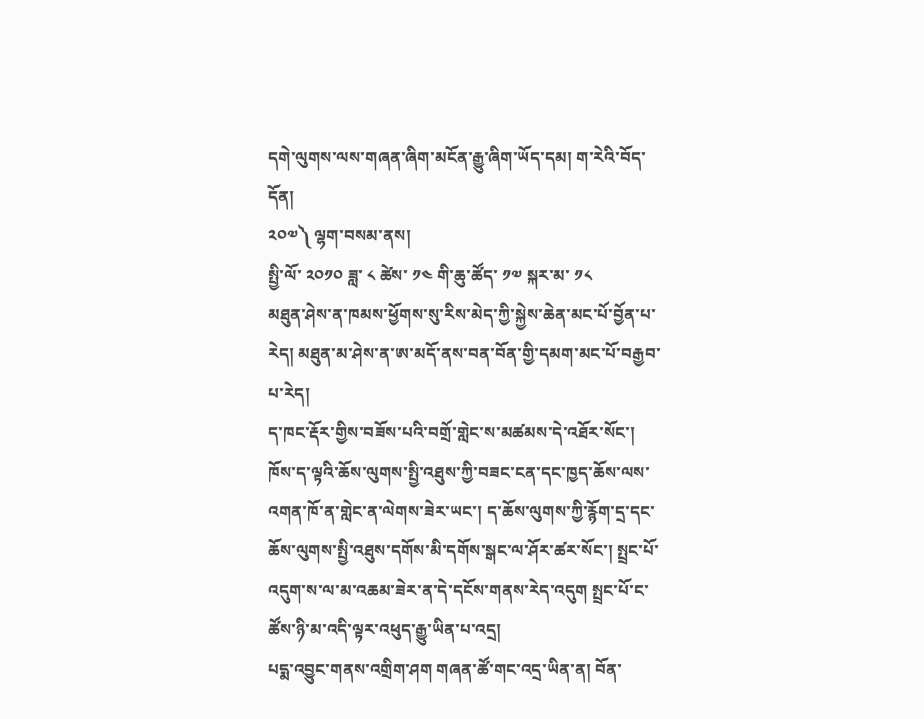དགེ་ལུགས་ལས་གཞན་ཞིག་མངོན་རྒྱུ་ཞིག་ཡོད་དམ། ག་རེའི་བོད་དོན།
༢༠༧༽ ལྷག་བསམ་ནས།
སྤྱི་ལོ་ ༢༠༡༠ ཟླ་ ༨ ཚེས་ ༡༤ གི་ཆུ་ཚོད་ ༡༧ སྐར་མ་ ༡༨
མཐུན་ཤེས་ན་ཁམས་ཕྱོགས་སུ་རིས་མེད་ཀྱི་སྐྱེས་ཆེན་མང་པོ་བྱོན་པ་རེད། མཐུན་མ་ཤེས་ན་ཨ་མདོ་ནས་བན་བོན་གྱི་དམག་མང་པོ་བརྒྱབ་པ་རེད།
ད་ཁང་རྡོར་གྱིས་བཟོས་པའི་བགྲོ་གླེང་ས་མཚམས་དེ་འཐོར་སོང་། ཁོས་ད་ལྟའི་ཆོས་ལུགས་སྤྱི་འཐུས་ཀྱི་བཟང་ངན་དང་ཁྱད་ཆོས་ལས་འགན་ཁོ་ན་གླེང་ན་ལེགས་ཟེར་ཡང་། ད་ཆོས་ལུགས་ཀྱི་རྙོག་དྲ་དང་ཆོས་ལུགས་སྤྱི་འཐུས་དགོས་མི་དགོས་སྒང་ལ་ཤོར་ཚར་སོང་། སྤྲང་པོ་འདུག་ས་ལ་མ་འཆམ་ཟེར་ན་དེ་དངོས་གནས་རེད་འདུག སྤྲང་པོ་ང་ཚོས་ཉི་མ་འདི་ལྟར་འཕུད་རྒྱུ་ཡིན་པ་འདྲ།
པདྨ་འབྱུང་གནས་འགྲིག་ཤག གཞན་ཚོ་གང་འདྲ་ཡིན་ན། བོན་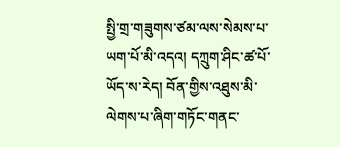སྤྱི་གྲ་གཟུགས་ཙམ་ལས་སེམས་པ་ཡག་པོ་མི་འདའ། དཀྲུག་ཤིང་ཚ་པོ་ཡོད་ས་རེད། བོན་གྱིས་འཐུས་མི་ལེགས་པ་ཞིག་གཏོང་གནང་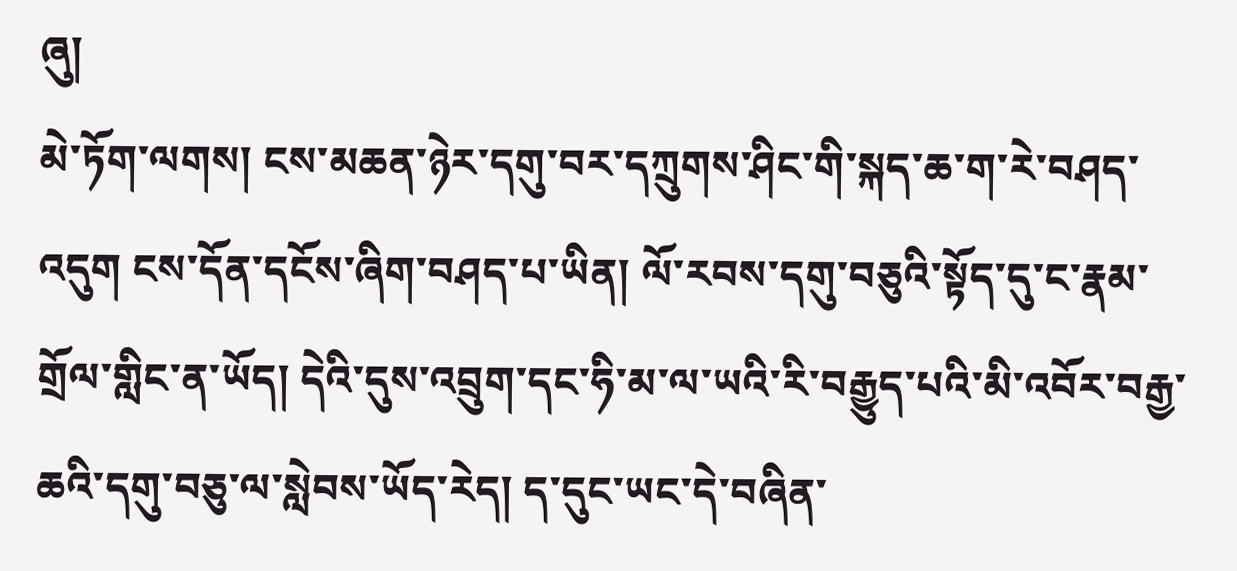ཞུ།
མེ་ཏོག་ལགས། ངས་མཆན་ཉེར་དགུ་བར་དཀྲུགས་ཤིང་གི་སྐད་ཆ་ག་རེ་བཤད་འདུག ངས་དོན་དངོས་ཞིག་བཤད་པ་ཡིན། ལོ་རབས་དགུ་བཅུའི་སྟོད་དུ་ང་རྣམ་གྲོལ་གླིང་ན་ཡོད། དེའི་དུས་འབྲུག་དང་ཧི་མ་ལ་ཡའི་རི་བརྒྱུད་པའི་མི་འབོར་བརྒྱ་ཆའི་དགུ་བཅུ་ལ་སླེབས་ཡོད་རེད། ད་དུང་ཡང་དེ་བཞིན་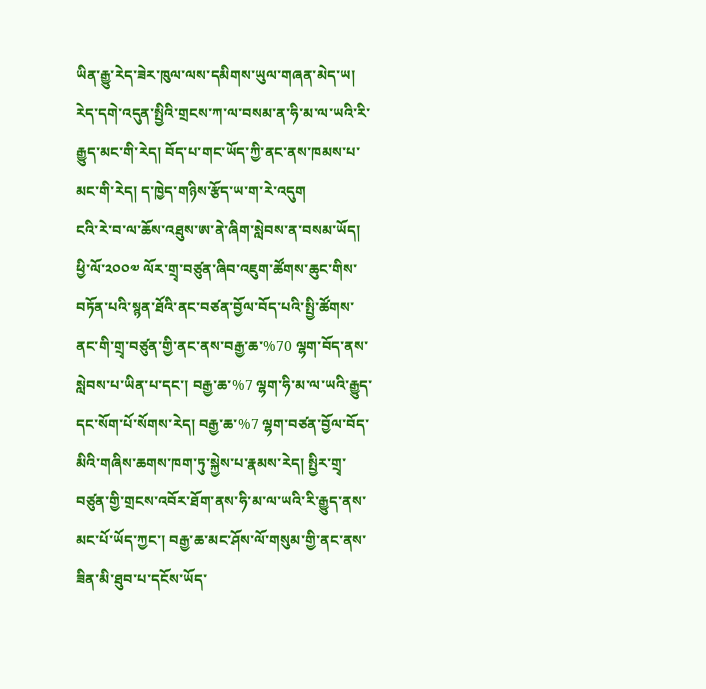ཡིན་རྒྱུ་རེད་ཟེར་ཁུལ་ལས་དམིགས་ཡུལ་གཞན་མེད་ཡ།
རེད་དགེ་འདུན་སྤྱིའི་གྲངས་ཀ་ལ་བསམ་ན་ཧི་མ་ལ་ཡའི་རི་རྒྱུད་མང་གི་རེད། བོད་པ་གང་ཡོད་ཀྱི་ནང་ནས་ཁམས་པ་མང་གི་རེད། ད་ཁྱེད་གཉིས་རྩོད་ཡ་ག་རེ་འདུག
ངའི་རེ་བ་ལ་ཆོས་འཐུས་ཨ་ནེ་ཞིག་སླེབས་ན་བསམ་ཡོད།
ཕྱི་ལོ་༢༠༠༧ ལོར་གྲྭ་བཙུན་ཞིབ་འཇུག་ཚོགས་ཆུང་གིས་བཏོན་པའི་སྙན་ཐོའི་ནང་བཙན་བྱོལ་བོད་པའི་སྤྱི་ཚོགས་ནང་གི་གྲྭ་བཙུན་གྱི་ནང་ནས་བརྒྱ་ཆ་%70 ལྷག་བོད་ནས་སླེབས་པ་ཡིན་པ་དང་། བརྒྱ་ཆ་%7 ལྷག་ཧི་མ་ལ་ཡའི་རྒྱུད་དང་སོག་པོ་སོགས་རེད། བརྒྱ་ཆ་%7 ལྷག་བཙན་བྱོལ་བོད་མིའི་གཞིས་ཆགས་ཁག་ཏུ་སྐྱེས་པ་རྣམས་རེད། སྤྱིར་གྲྭ་བཙུན་གྱི་གྲངས་འབོར་ཐོག་ནས་ཧི་མ་ལ་ཡའི་རི་རྒྱུད་ནས་མང་པོ་ཡོད་ཀྱང་། བརྒྱ་ཆ་མང་ཤོས་ལོ་གསུམ་གྱི་ནང་ནས་ཟིན་མི་ཐུབ་པ་དངོས་ཡོད་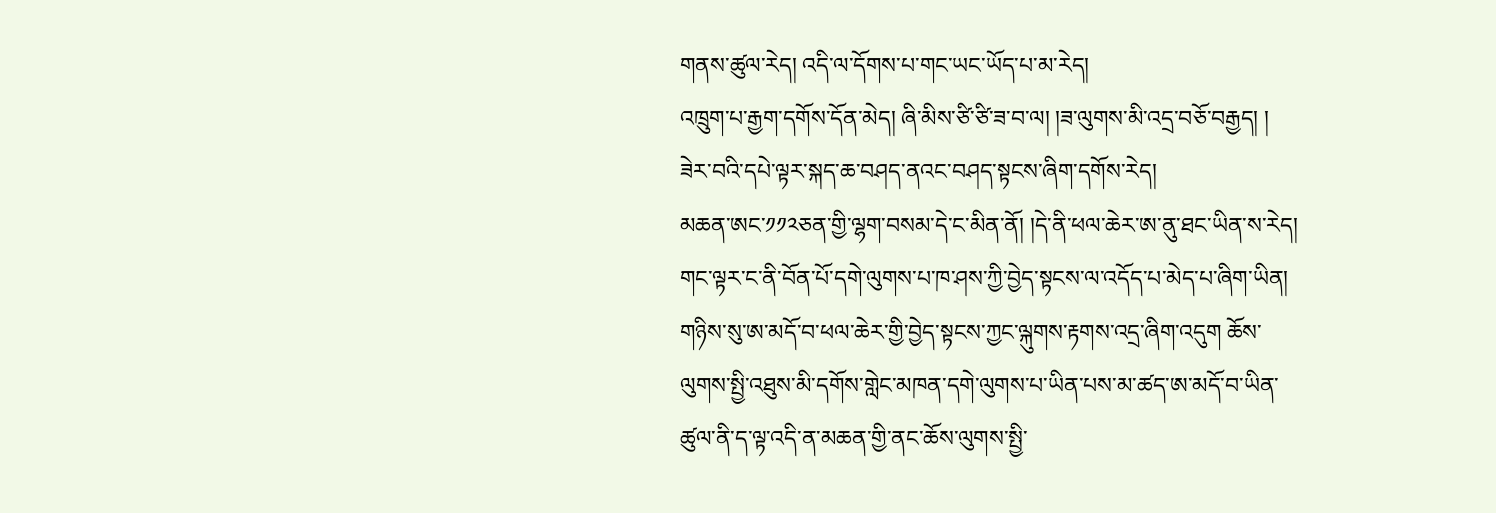གནས་ཚུལ་རེད། འདི་ལ་དོགས་པ་གང་ཡང་ཡོད་པ་མ་རེད།
འཁྲུག་པ་རྒྱག་དགོས་དོན་མེད། ཞི་མིས་ཙི་ཙི་ཟ་བ་ལ། །ཟ་ལུགས་མི་འདྲ་བཅོ་བརྒྱད། ། ཟེར་བའི་དཔེ་ལྟར་སྐད་ཆ་བཤད་ནའང་བཤད་སྟངས་ཞིག་དགོས་རེད།
མཆན་ཨང་༡༡༢ཅན་གྱི་ལྷག་བསམ་དེ་ང་མིན་ནོ། །དེ་ནི་ཕལ་ཆེར་ཨ་ནུ་ཐང་ཡིན་ས་རེད། གང་ལྟར་ང་ནི་བོན་པོ་དགེ་ལུགས་པ་ཁ་ཤས་ཀྱི་བྱེད་སྟངས་ལ་འདོད་པ་མེད་པ་ཞིག་ཡིན། གཉིས་སུ་ཨ་མདོ་བ་ཕལ་ཆེར་གྱི་བྱེད་སྟངས་ཀྱང་ལྐུགས་རྟགས་འདྲ་ཞིག་འདུག ཆོས་ལུགས་སྤྱི་འཐུས་མི་དགོས་གླེང་མཁན་དགེ་ལུགས་པ་ཡིན་པས་མ་ཚད་ཨ་མདོ་བ་ཡིན་ཚུལ་ནི་ད་ལྟ་འདི་ན་མཆན་གྱི་ནང་ཆོས་ལུགས་སྤྱི་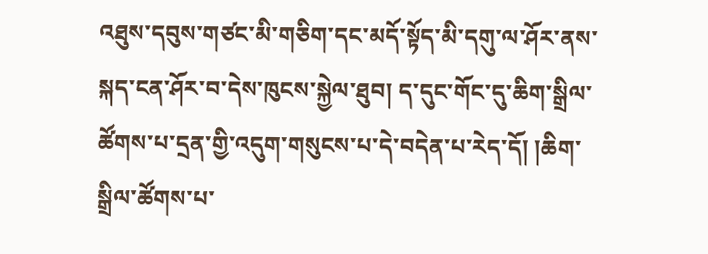འཐུས་དབུས་གཙང་མི་གཅིག་དང་མདོ་སྟོད་མི་དགུ་ལ་ཤོར་ནས་སྐད་ངན་ཤོར་བ་དེས་ཁུངས་སྐྱེལ་ཐུབ། ད་དུང་གོང་དུ་ཆིག་སྒྲིལ་ཚོགས་པ་དྲན་གྱི་འདུག་གསུངས་པ་དེ་བདེན་པ་རེད་དོ། །ཆིག་སྒྲིལ་ཚོགས་པ་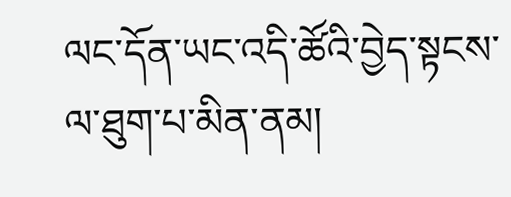ལང་དོན་ཡང་འདི་ཚོའི་བྱེད་སྟངས་ལ་ཐུག་པ་མིན་ནམ།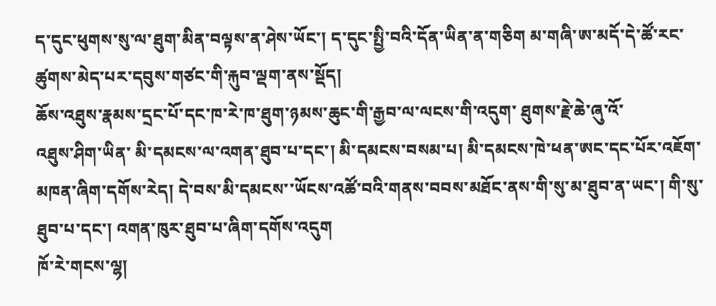ད་དུང་ཕུགས་སུ་ལ་ཐུག་མིན་བལྟས་ན་ཤེས་ཡོང་། ད་དུང་སྤྱི་བའི་དོན་ཡིན་ན་གཅིག མ་གཞི་ཨ་མདོ་དེ་ཚོ་རང་ཚུགས་མེད་པར་དབུས་གཙང་གི་རྐུབ་ལྡག་ནས་སྡོད།
ཆོས་འཐུས་རྣམས་དྲང་པོ་དང་ཁ་རེ་ཁ་ཐུག་ཉམས་ཆུང་གི་རྒྱབ་ལ་ལངས་གི་འདུག་ ཐུགས་རྗེ་ཆེ་ཞུ་འོ་
འཐུས་ཤིག་ཡིན་ མི་དམངས་ལ་འགན་ཐུབ་པ་དང་། མི་དམངས་བསམ་པ། མི་དམངས་ཁེ་ཕན་ཨང་དང་པོར་འཇོག་མཁན་ཞིག་དགོས་རེད། དེ་བས་མི་དམངས་་ཡོངས་འཚོ་བའི་གནས་བབས་མཐོང་ནས་གི་སུ་མ་ཐུབ་ན་ཡང་། གི་སུ་ཐུབ་པ་དང་། འགན་ཁུར་ཐུབ་པ་ཞིག་དགོས་འདུག
ཁོ་རེ་གངས་ལྷ།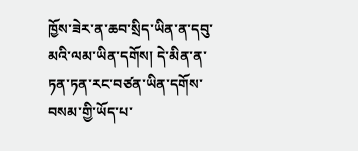ཁྱོས་ཟེར་ན་ཆབ་སྲིད་ཡིན་ན་དབུ་མའི་ལམ་ཡིན་དགོས། དེ་མིན་ན་ཏན་ཏན་རང་བཙན་ཡིན་དགོས་
བསམ་གྱི་ཡོད་པ་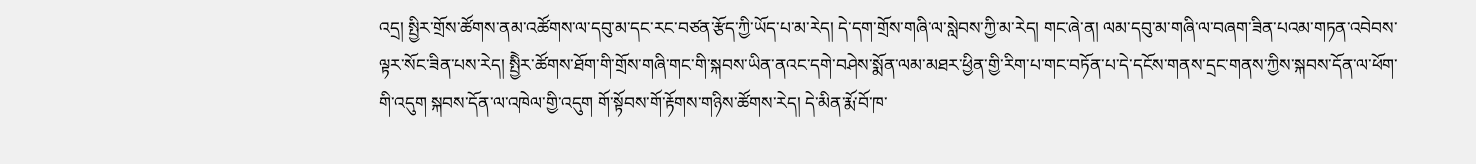འདྲ། སྤྱིར་གྲོས་ཚོགས་ནམ་འཚོགས་ལ་དབུ་མ་དང་རང་བཙན་རྩོད་ཀྱི་ཡོད་པ་མ་རེད། དེ་དག་གྲོས་གཞི་ལ་སླེབས་ཀྱི་མ་རེད། གང་ཞེ་ན། ལམ་དབུ་མ་གཞི་ལ་བཞག་ཟིན་པའམ་གཏན་འབེབས་ལྟར་སོང་ཟིན་པས་རེད། སྤྱིེར་ཚོགས་ཐོག་གི་གྲོས་གཞི་གང་གི་སྐབས་ཡིན་ནའང་དགེ་བཤེས་སྨོན་ལམ་མཐར་ཕྱིན་གྱི་རིག་པ་གང་བཏོན་པ་དེ་དངོས་གནས་དྲང་གནས་ཀྱིས་སྐབས་དོན་ལ་ཕོག་གི་འདུག སྐབས་དོན་ལ་འཁེལ་གྱི་འདུག གོ་སྟོབས་གོ་རྟོགས་གཉིས་ཚོགས་རེད། དེ་མིན་རྨོ་བོ་ཁ་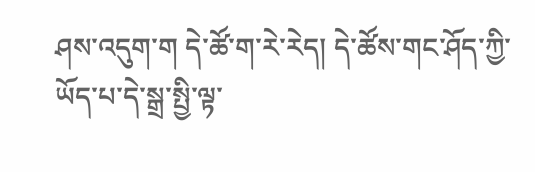ཤས་འདུག་ག དེ་ཚོ་ག་རེ་རེད། དེ་ཚོས་གང་ཤོད་ཀྱི་ཡོད་པ་དེ་སྒྲ་སྤྱི་ལྟ་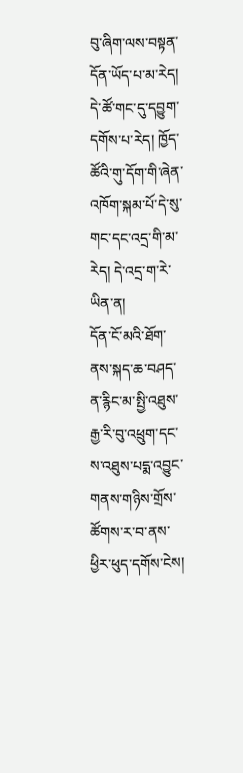བུ་ཞིག་ལས་བསྟན་དོན་ཡོད་པ་མ་རེད། དེ་ཚོ་གང་དུ་དབྱུག་དགོས་པ་རེད། ཁྱོད་ཚོའི་གུ་དོག་གི་ཞེན་འཁོག་སྐམ་པོ་དེ་སུ་གང་དང་འདྲ་གི་མ་རེད། དེ་འདྲ་ག་རེ་ཡིན་ན།
དོན་ངོ་མའི་ཐོག་ནས་སྐད་ཆ་བཤད་ན་རྙིང་མ་སྤྱི་འཐུས་རྒྱ་རི་བུ་འཕྲུག་དང་ས་འཐུས་པདྨ་འབྱུང་གནས་གཉིས་གྲོས་ཚོགས་ར་བ་ནས་ཕྱིར་ཕུད་དགོས་ངེས།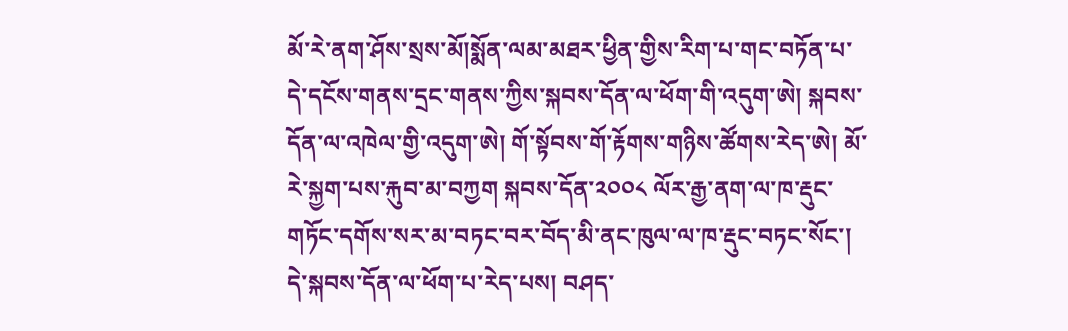མོ་རེ་ནག་ཤོས་སྲས་མོ།སྨོན་ལམ་མཐར་ཕྱིན་གྱིས་རིག་པ་གང་བཏོན་པ་དེ་དངོས་གནས་དྲང་གནས་ཀྱིས་སྐབས་དོན་ལ་ཕོག་གི་འདུག་ཨེ། སྐབས་དོན་ལ་འཁེལ་གྱི་འདུག་ཨེ། གོ་སྟོབས་གོ་རྟོགས་གཉིས་ཚོགས་རེད་ཨེ། མོ་རེ་སྐྱག་པས་རྐུབ་མ་བཀྱག སྐབས་དོན་༢༠༠༨ ལོར་རྒྱ་ནག་ལ་ཁ་རྡུང་གཏོང་དགོས་སར་མ་བཏང་བར་བོད་མི་ནང་ཁུལ་ལ་ཁ་རྡུང་བཏང་སོང་། དེ་སྐབས་དོན་ལ་ཕོག་པ་རེད་པས། བཤད་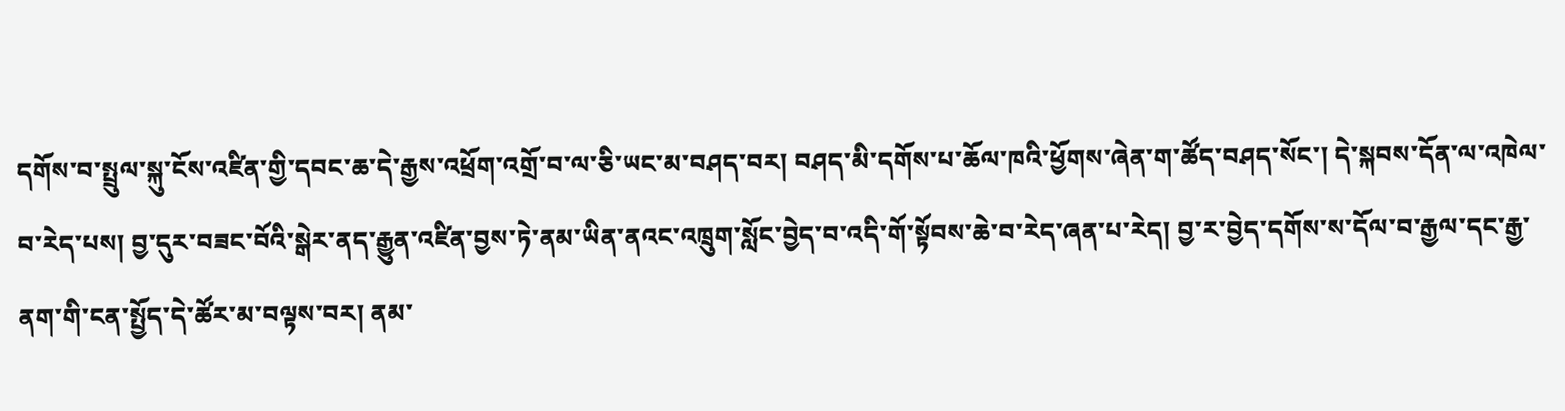དགོས་བ་སྤྲུལ་སྐུ་ངོས་འཛིན་གྱི་དབང་ཆ་དེ་རྒྱས་འཕྲོག་འགྲོ་བ་ལ་ཅི་ཡང་མ་བཤད་བར། བཤད་མི་དགོས་པ་ཆོལ་ཁའི་ཕྱོགས་ཞེན་ག་ཚོད་བཤད་སོང་། དེ་སྐབས་དོན་ལ་འཁེལ་བ་རེད་པས། བྱ་དུར་བཟང་བོའི་སྒེར་ནད་རྒྱུན་འཛིན་བྱས་ཏེ་ནམ་ཡིན་ནའང་འཁྲུག་སློང་བྱེད་བ་འདི་གོ་སྟོབས་ཆེ་བ་རེད་ཞན་པ་རེད། བྱ་ར་བྱེད་དགོས་ས་དོལ་བ་རྒྱལ་དང་རྒྱ་ནག་གི་ངན་སྤྱོད་དེ་ཚོར་མ་བལྟས་བར། ནམ་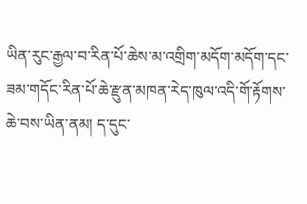ཡིན་རུང་རྒྱལ་བ་རིན་པོ་ཆེས་མ་འགྲིག་མདོག་མདོག་དང་ཟམ་གདོང་རིན་པོ་ཆེ་རྫུན་མཁན་རེད་ཁུལ་འདི་གོ་རྟོགས་ཆེ་བས་ཡིན་ནམ། ད་དུང་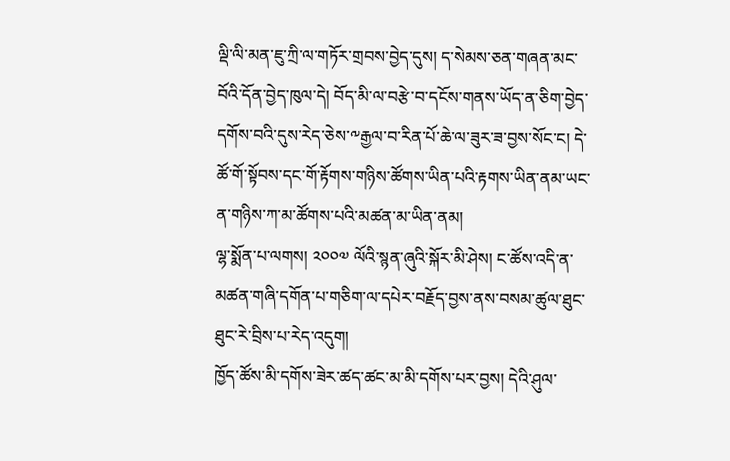ལྡི་ལི་མན་ཇུ་ཀྲི་ལ་གཏོར་གྲབས་བྱེད་དུས། ད་སེམས་ཅན་གཞན་མང་བོའི་དོན་བྱེད་ཁུལ་དེ། བོད་མི་ལ་བརྩེ་བ་དངོས་གནས་ཡོད་ན་ཅིག་བྱེད་དགོས་བའི་དུས་རེད་ཅེས་༸རྒྱལ་བ་རིན་པོ་ཆེ་ལ་ཟུར་ཟ་བྱས་སོང་ང། དེ་ཚོ་གོ་སྟོབས་དང་གོ་རྟོགས་གཉིས་ཚོགས་ཡིན་པའི་རྟགས་ཡིན་ནམ་ཡང་ན་གཉིས་ཀ་མ་ཚོགས་པའི་མཚན་མ་ཡིན་ནམ།
ལྷ་སྨོན་པ་ལགས། ༢༠༠༧ ལོའི་སྙན་ཞུའི་སྐོར་མི་ཤེས། ང་ཚོས་འདི་ན་མཚན་གཞི་དགོན་པ་གཅིག་ལ་དཔེར་བརྗོད་བྱས་ནས་བསམ་ཚུལ་ཐུང་ཐུང་རེ་བྲིས་པ་རེད་འདུག།
ཁྱོད་ཚོས་མི་དགོས་ཟེར་ཚད་ཚང་མ་མི་དགོས་པར་བྱས། དེའི་ཤུལ་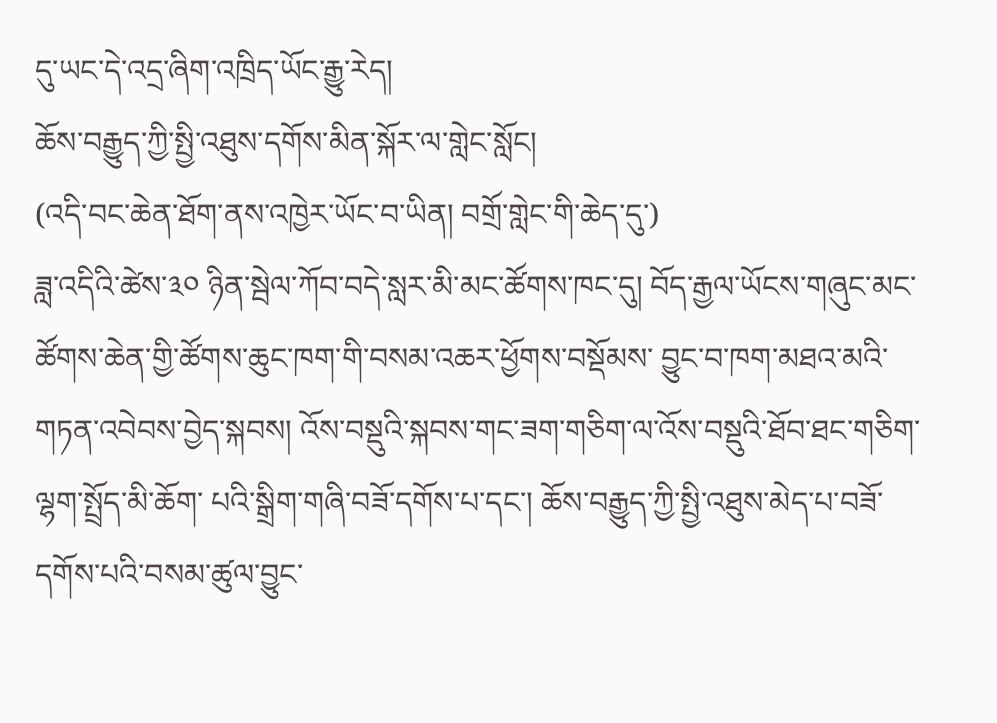དུ་ཡང་དེ་འདྲ་ཞིག་འཁྲིད་ཡོང་རྒྱུ་རེད།
ཆོས་བརྒྱུད་ཀྱི་སྤྱི་འཐུས་དགོས་མིན་སྐོར་ལ་གླེང་སློང།
(འདི་བང་ཆེན་ཐོག་ནས་འཁྱེར་ཡོང་བ་ཡིན། བགྲོ་གླེང་གི་ཆེད་དུ་)
ཟླ་འདིའི་ཚེས་༣༠ ཉིན་སྦེལ་ཀོབ་བདེ་སླར་མི་མང་ཚོགས་ཁང་དུ། བོད་རྒྱལ་ཡོངས་གཞུང་མང་ཚོགས་ཆེན་གྱི་ཚོགས་ཆུང་ཁག་གི་བསམ་འཆར་ཕྱོགས་བསྡོམས་ བྱུང་བ་ཁག་མཐའ་མའི་གཏན་འབེབས་བྱེད་སྐབས། འོས་བསྡུའི་སྐབས་གང་ཟག་གཅིག་ལ་འོས་བསྡུའི་ཐོབ་ཐང་གཅིག་ལྷག་སྤྲོད་མི་ཆོག་ པའི་སྒྲིག་གཞི་བཟོ་དགོས་པ་དང་། ཆོས་བརྒྱུད་ཀྱི་སྤྱི་འཐུས་མེད་པ་བཟོ་དགོས་པའི་བསམ་ཚུལ་བྱུང་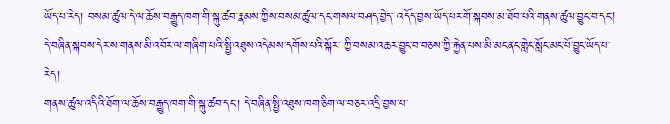ཡོད་པ་རེད། བསམ་ཚུལ་དེ་ལ་ཆོས་བརྒྱུད་ཁག་གི་སྐུ་ཚབ་རྣམས་ཀྱིས་བསམ་ཚུལ་དང་གསལ་བཤད་བྱེད་ འདོད་བྱས་ཡོད་པར་གོ་སྐབས་མ་ཐོབ་པའི་གནས་ཚུལ་བྱུང་བ་དང། དེ་བཞིན་སྐབས་དེར་ས་གནས་མི་འབོར་ལ་གཞིག་པའི་སྤྱི་འཐུས་འདེམས་དགོས་པའི་སྐོར་ ཀྱི་བསམ་འཆར་བྱུང་བ་བཅས་ཀྱི་རྐྱེན་པས་མི་མང་ནང་གླེང་སློང་མང་པོ་བྱུང་ཡོད་པ་ རེད།
གནས་ཚུལ་འདིའི་ཐོག་ལ་ཆོས་བརྒྱུད་ཁག་གི་སྐུ་ཚབ་དང་། དེ་བཞིན་སྤྱི་འཐུས་ཁག་ཅིག་ལ་བཅར་འདྲི་བྱས་པ་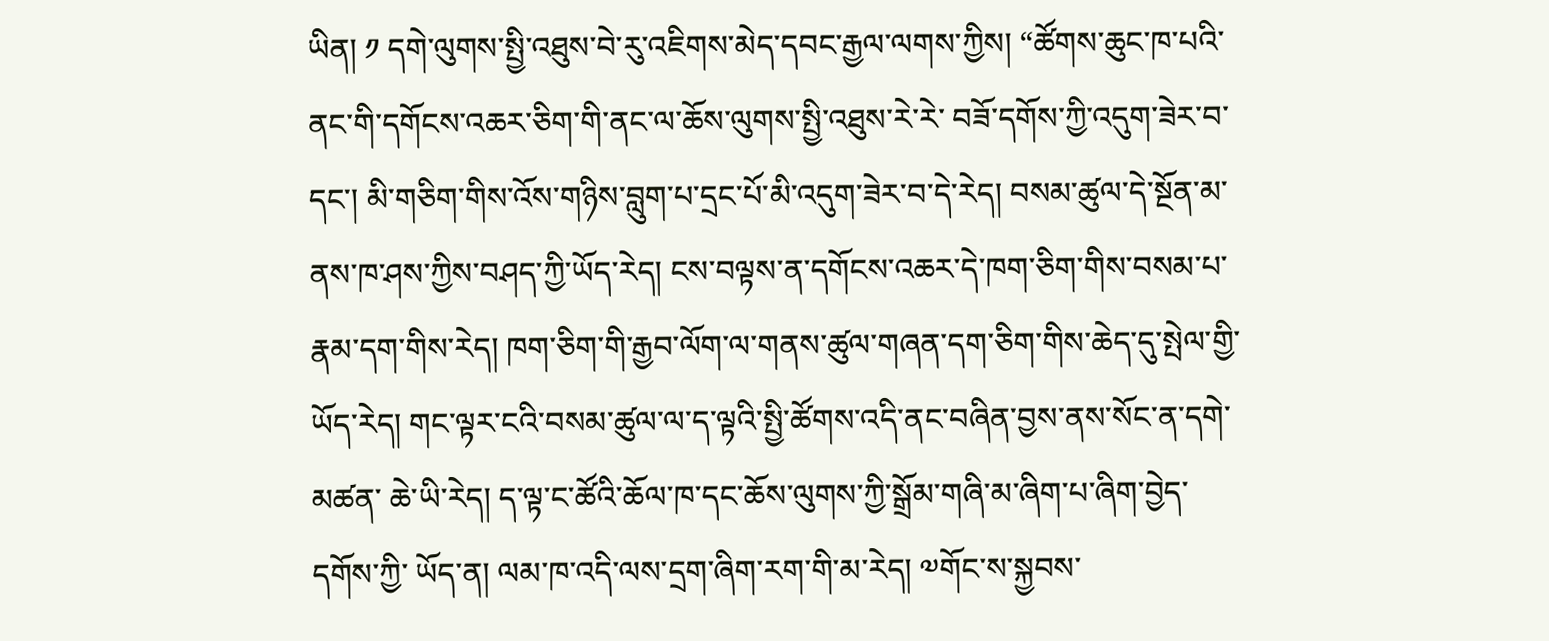ཡིན། ༡ དགེ་ལུགས་སྤྱི་འཐུས་བེ་རུ་འཇིགས་མེད་དབང་རྒྱལ་ལགས་ཀྱིས། “ཚོགས་ཆུང་ཁ་པའི་ནང་གི་དགོངས་འཆར་ཅིག་གི་ནང་ལ་ཆོས་ལུགས་སྤྱི་འཐུས་རེ་རེ་ བཟོ་དགོས་ཀྱི་འདུག་ཟེར་བ་དང་། མི་གཅིག་གིས་འོས་གཉིས་བླུག་པ་དྲང་པོ་མི་འདུག་ཟེར་བ་དེ་རེད། བསམ་ཚུལ་དེ་སྔོན་མ་ནས་ཁ་ཤས་ཀྱིས་བཤད་ཀྱི་ཡོད་རེད། ངས་བལྟས་ན་དགོངས་འཆར་དེ་ཁག་ཅིག་གིས་བསམ་པ་རྣམ་དག་གིས་རེད། ཁག་ཅིག་གི་རྒྱབ་ལོག་ལ་གནས་ཚུལ་གཞན་དག་ཅིག་གིས་ཆེད་དུ་སྤེལ་གྱི་ཡོད་རེད། གང་ལྟར་ངའི་བསམ་ཚུལ་ལ་ད་ལྟའི་སྤྱི་ཚོགས་འདི་ནང་བཞིན་བྱས་ནས་སོང་ན་དགེ་མཚན་ ཆེ་ཡི་རེད། ད་ལྟ་ང་ཚོའི་ཆོལ་ཁ་དང་ཆོས་ལུགས་ཀྱི་སྒྲོམ་གཞི་མ་ཞིག་པ་ཞིག་བྱེད་དགོས་ཀྱི་ ཡོད་ན། ལམ་ཁ་འདི་ལས་དྲག་ཞིག་རག་གི་མ་རེད། ༧གོང་ས་སྐྱབས་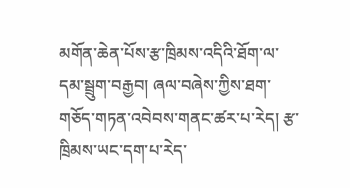མགོན་ཆེན་པོས་རྩ་ཁྲིམས་འདིའི་ཐོག་ལ་དམ་སྦྲུག་བརྒྱབ། ཞལ་བཞེས་ཀྱིས་ཐག་གཅོད་གཏན་འབེབས་གནང་ཚར་པ་རེད། རྩ་ཁྲིམས་ཡང་དག་པ་རེད་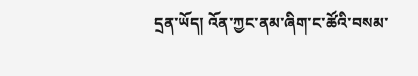དྲན་ཡོད། འོན་ཀྱང་ནམ་ཞིག་ང་ཚོའི་བསམ་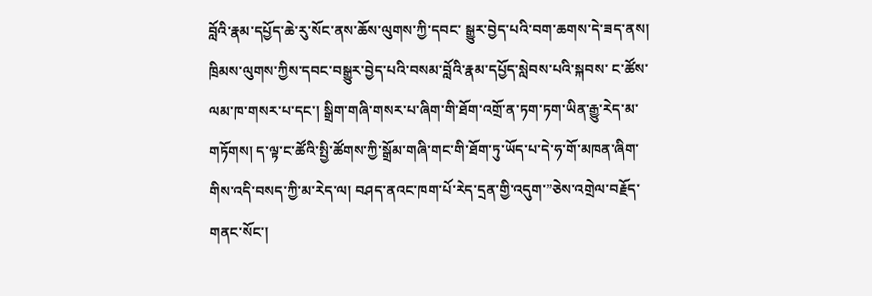བློའི་རྣམ་དཔྱོད་ཆེ་རུ་སོང་ནས་ཆོས་ལུགས་ཀྱི་དབང་ སྒྱུར་བྱེད་པའི་བག་ཆགས་དེ་ཟད་ནས། ཁྲིམས་ལུགས་ཀྱིས་དབང་བསྒྱུར་བྱེད་པའི་བསམ་བློའི་རྣམ་དཔྱོད་སླེབས་པའི་སྐབས་ ང་ཚོས་ལམ་ཁ་གསར་པ་དང་། སྒྲིག་གཞི་གསར་པ་ཞིག་གི་ཐོག་འགྲོ་ན་ཏག་ཏག་ཡིན་རྒྱུ་རེད་མ་གཏོགས། ད་ལྟ་ང་ཚོའི་སྤྱི་ཚོགས་ཀྱི་སྒྲོམ་གཞི་གང་གི་ཐོག་ཏུ་ཡོད་པ་དེ་ཧ་གོ་མཁན་ཞིག་ གིས་འདི་བསད་ཀྱི་མ་རེད་ལ། བཤད་ནའང་ཁག་པོ་རེད་དྲན་གྱི་འདུག་”ཅེས་འགྲེལ་བརྗོད་གནང་སོང་།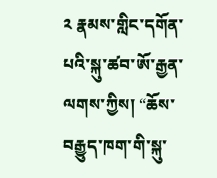༢ རྣམས་གླིང་དགོན་པའི་སྐུ་ཚབ་ཨོ་རྒྱན་ལགས་ཀྱིས། “ཆོས་བརྒྱུད་ཁག་གི་སྐུ་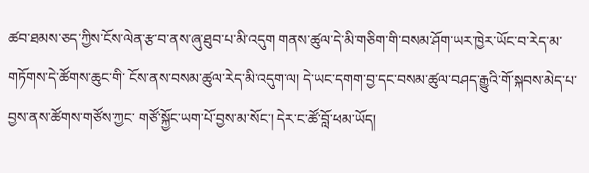ཚབ་ཐམས་ཅད་ཀྱིས་ངོས་ལེན་རྩ་བ་ནས་ཞུ་ཐུབ་པ་མི་འདུག གནས་ཚུལ་དེ་མི་གཅིག་གི་བསམ་ཤོག་ཡར་ཁྱེར་ཡོང་བ་རེད་མ་གཏོགས་དེ་ཚོགས་ཆུང་གི་ ངོས་ནས་བསམ་ཚུལ་རེད་མི་འདུག་ལ། དེ་ཡང་དགག་བྱ་དང་བསམ་ཚུལ་བཤད་རྒྱུའི་གོ་སྐབས་མེད་པ་བྱས་ནས་ཚོགས་གཙོས་ཀྱང་ གཙོ་སྐྱོང་ཡག་པོ་བྱས་མ་སོང་། དེར་ང་ཚོ་བློ་ཕམ་ཡོད།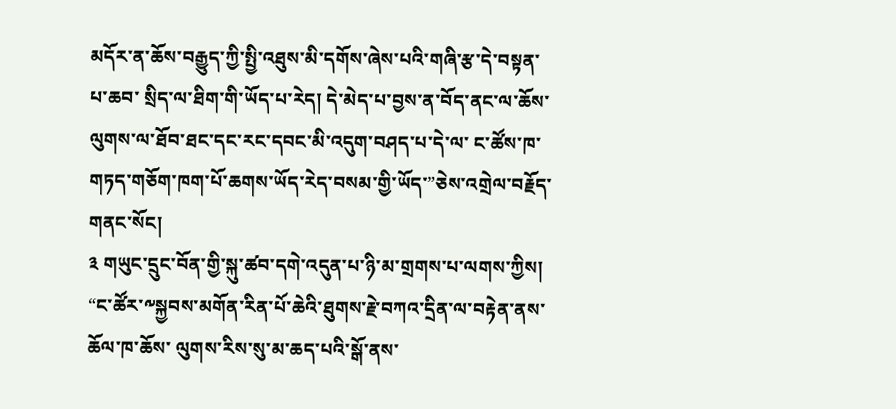མདོར་ན་ཆོས་བརྒྱུད་ཀྱི་སྤྱི་འཐུས་མི་དགོས་ཞེས་པའི་གཞི་རྩ་དེ་བསྟན་པ་ཆབ་ སྲིད་ལ་ཐིག་གི་ཡོད་པ་རེད། དེ་མེད་པ་བྱས་ན་བོད་ནང་ལ་ཆོས་ལུགས་ལ་ཐོབ་ཐང་དང་རང་དབང་མི་འདུག་བཤད་པ་དེ་ལ་ ང་ཚོས་ཁ་གཏད་གཅོག་ཁག་པོ་ཆགས་ཡོད་རེད་བསམ་གྱི་ཡོད་”ཅེས་འགྲེལ་བརྗོད་གནང་སོང།
༣ གཡུང་དྲུང་བོན་གྱི་སྐུ་ཚབ་དགེ་འདུན་པ་ཉི་མ་གྲགས་པ་ལགས་ཀྱིས། “ང་ཚོར་༸སྐྱབས་མགོན་རིན་པོ་ཆེའི་ཐུགས་རྗེ་བཀའ་དྲིན་ལ་བརྟེན་ནས་ཆོལ་ཁ་ཆོས་ ལུགས་རིས་སུ་མ་ཆད་པའི་སྒོ་ནས་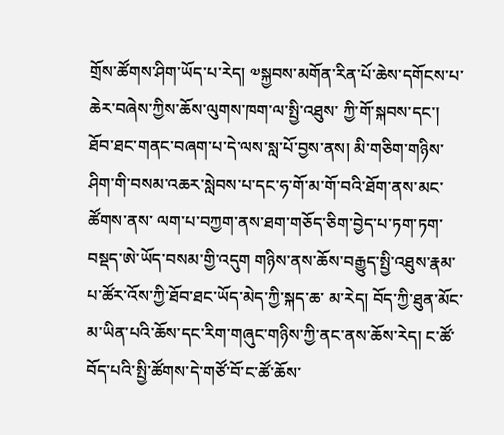གྲོས་ཚོགས་ཤིག་ཡོད་པ་རེད། ༧སྐྱབས་མགོན་རིན་པོ་ཆེས་དགོངས་པ་ཆེར་བཞེས་ཀྱིས་ཆོས་ལུགས་ཁག་ལ་སྤྱི་འཐུས་ ཀྱི་གོ་སྐབས་དང་། ཐོབ་ཐང་གནང་བཞག་པ་དེ་ལས་སླ་པོ་བྱས་ནས། མི་གཅིག་གཉིས་ཤིག་གི་བསམ་འཆར་སླེབས་པ་དང་ཧ་གོ་མ་གོ་བའི་ཐོག་ནས་མང་ཚོགས་ནས་ ལག་པ་བཀྱག་ནས་ཐག་གཅོད་ཅིག་བྱེད་པ་ཏག་ཏག་བསྡད་ཨེ་ཡོད་བསམ་གྱི་འདུག གཉིས་ནས་ཆོས་བརྒྱུད་སྤྱི་འཐུས་རྣམ་པ་ཚོར་འོས་ཀྱི་ཐོབ་ཐང་ཡོད་མེད་ཀྱི་སྐད་ཆ་ མ་རེད། བོད་ཀྱི་ཐུན་མོང་མ་ཡིན་པའི་ཆོས་དང་རིག་གཞུང་གཉིས་ཀྱི་ནང་ནས་ཆོས་རེད། ང་ཚོ་བོད་པའི་སྤྱི་ཚོགས་དེ་གཙོ་བོ་ང་ཚོ་ཆོས་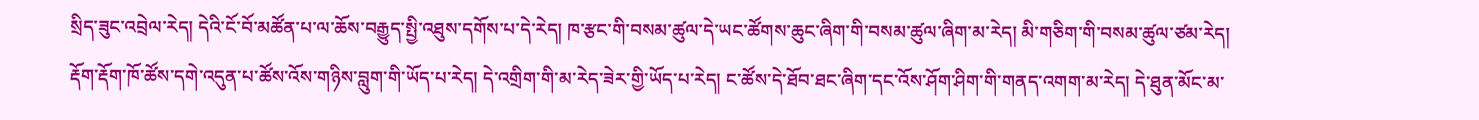སྲིད་ཟུང་འབྲེལ་རེད། དེའི་ངོ་བོ་མཚོན་པ་ལ་ཆོས་བརྒྱུད་སྤྱི་འཐུས་དགོས་པ་དེ་རེད། ཁ་རྩང་གི་བསམ་ཚུལ་དེ་ཡང་ཚོགས་ཆུང་ཞིག་གི་བསམ་ཚུལ་ཞིག་མ་རེད། མི་གཅིག་གི་བསམ་ཚུལ་ཙམ་རེད། རྡོག་རྡོག་ཁོ་ཚོས་དགེ་འདུན་པ་ཚོས་འོས་གཉིས་བླུག་གི་ཡོད་པ་རེད། དེ་འགྲིག་གི་མ་རེད་ཟེར་གྱི་ཡོད་པ་རེད། ང་ཚོས་དེ་ཐོབ་ཐང་ཞིག་དང་འོས་ཤོག་ཤིག་གི་གནད་འགག་མ་རེད། དེ་ཐུན་མོང་མ་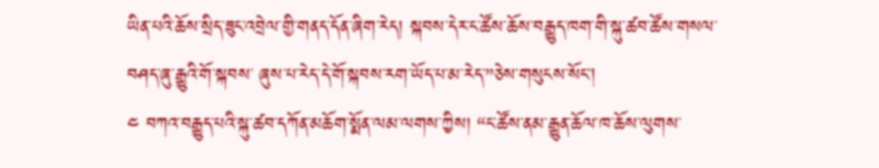ཡིན་པའི་ཆོས་སྲིད་ཟུང་འབྲེལ་གྱི་གནད་དོན་ཞིག་རེད། སྐབས་དེར་ང་ཚོས་ཆོས་བརྒྱུད་ཁག་གི་སྐུ་ཚབ་ཚོས་གསལ་བཤད་ཞུ་རྒྱུའི་གོ་སྐབས་ ཞུས་པ་རེད་དེ་གོ་སྐབས་རག་ཡོད་པ་མ་རེད་”ཅེས་གསུངས་སོང།
༤ བཀའ་བརྒྱུད་པའི་སྐུ་ཚབ་དཀོན་མཆོག་སྨོན་ལམ་ལགས་ཀྱིས། “ང་ཚོས་ནམ་རྒྱུན་ཆོལ་ཁ་ཆོས་ལུགས་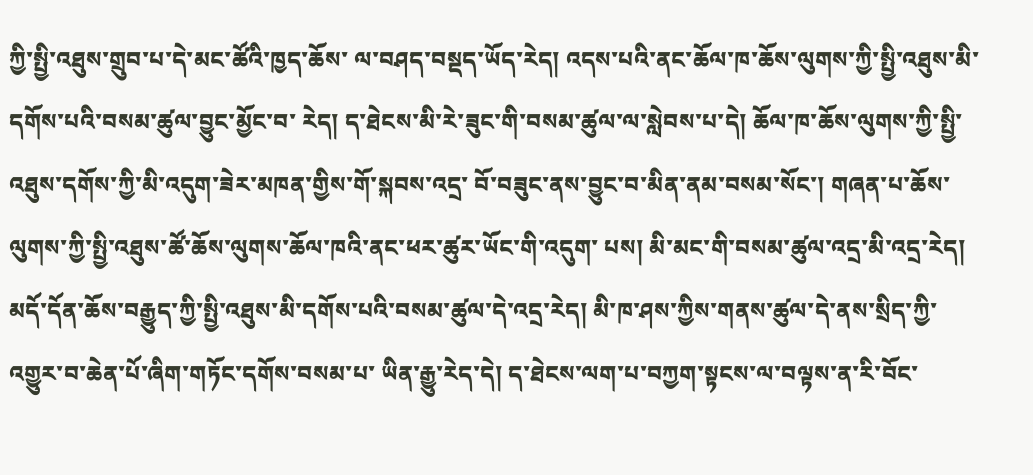ཀྱི་སྤྱི་འཐུས་གྲུབ་པ་དེ་མང་ཚོའི་ཁྱད་ཆོས་ ལ་བཤད་བསྡད་ཡོད་རེད། འདས་པའི་ནང་ཆོལ་ཁ་ཆོས་ལུགས་ཀྱི་སྤྱི་འཐུས་མི་དགོས་པའི་བསམ་ཚུལ་བྱུང་མྱོང་བ་ རེད། ད་ཐེངས་མི་རེ་ཟུང་གི་བསམ་ཚུལ་ལ་སླེབས་པ་དེ། ཆོལ་ཁ་ཆོས་ལུགས་ཀྱི་སྤྱི་འཐུས་དགོས་ཀྱི་མི་འདུག་ཟེར་མཁན་གྱིས་གོ་སྐབས་འདྲ་ བོ་བཟུང་ནས་བྱུང་བ་མིན་ནམ་བསམ་སོང་། གཞན་པ་ཆོས་ལུགས་ཀྱི་སྤྱི་འཐུས་ཚོ་ཆོས་ལུགས་ཆོལ་ཁའི་ནང་ཕར་ཚུར་ཡོང་གི་འདུག་ པས། མི་མང་གི་བསམ་ཚུལ་འདྲ་མི་འདྲ་རེད། མདོ་དོན་ཆོས་བརྒྱུད་ཀྱི་སྤྱི་འཐུས་མི་དགོས་པའི་བསམ་ཚུལ་དེ་འདྲ་རེད། མི་ཁ་ཤས་ཀྱིས་གནས་ཚུལ་དེ་ནས་སྲིད་ཀྱི་འགྱུར་བ་ཆེན་པོ་ཞིག་གཏོང་དགོས་བསམ་པ་ ཡིན་རྒྱུ་རེད་དེ། ད་ཐེངས་ལག་པ་བཀྱག་སྟངས་ལ་བལྟས་ན་རི་བོང་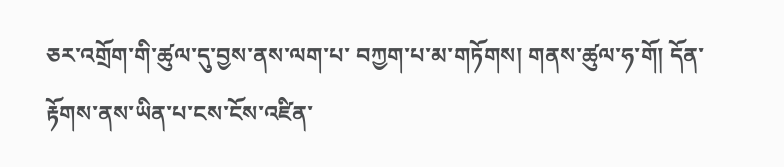ཅར་འགྲོག་གི་ཚུལ་དུ་བྱས་ནས་ལག་པ་ བཀྱག་པ་མ་གཏོགས། གནས་ཚུལ་ཧ་གོ། དོན་རྟོགས་ནས་ཡིན་པ་ངས་ངོས་འཛིན་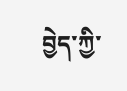བྱེད་ཀྱི་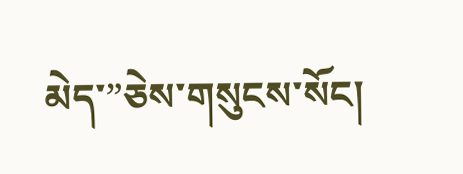མེད་”ཅེས་གསུངས་སོང།